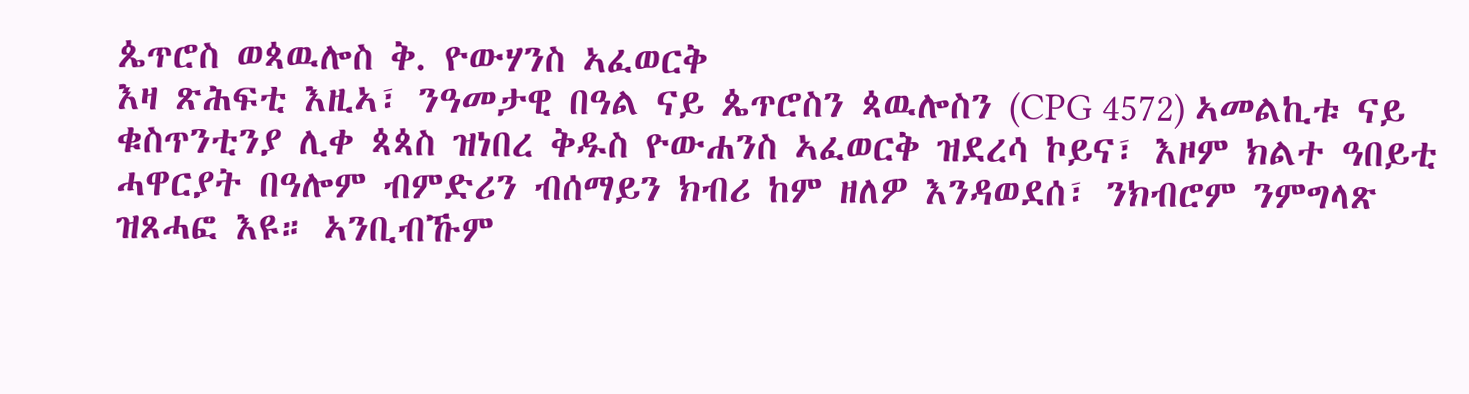ጴጥሮስ ወጳዉሎስ ቅ. ዮውሃንስ ኣፈወርቅ
እዛ ጽሕፍቲ እዚኣ፣ ንዓመታዊ በዓል ናይ ጴጥሮስን ጳዉሎስን (CPG 4572) ኣመልኪቱ ናይ ቁስጥንቲንያ ሊቀ ጳጳስ ዝነበረ ቅዱስ ዮውሐንስ ኣፈወርቅ ዝደረሳ ኮይና፣ እዞም ክልተ ዓበይቲ ሓዋርያት በዓሎም ብምድሪን ብሰማይን ክብሪ ከም ዘለዎ እንዳወደሰ፣ ንክብሮም ንምግላጽ ዝጸሓፎ እዩ። ኣንቢብኹም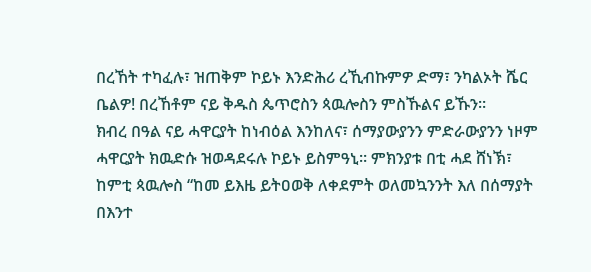በረኸት ተካፈሉ፣ ዝጠቅም ኮይኑ እንድሕሪ ረኺብኩምዎ ድማ፣ ንካልኦት ሼር ቤልዎ! በረኸቶም ናይ ቅዱስ ጴጥሮስን ጳዉሎስን ምስኹልና ይኹን።
ክብረ በዓል ናይ ሓዋርያት ከነብዕል እንከለና፣ ሰማያውያንን ምድራውያንን ነዞም ሓዋርያት ክዉድሱ ዝወዳደሩሉ ኮይኑ ይስምዓኒ። ምክንያቱ በቲ ሓደ ሸነኽ፣ ከምቲ ጳዉሎስ “ከመ ይእዜ ይትዐወቅ ለቀደምት ወለመኳንንት እለ በሰማያት በእንተ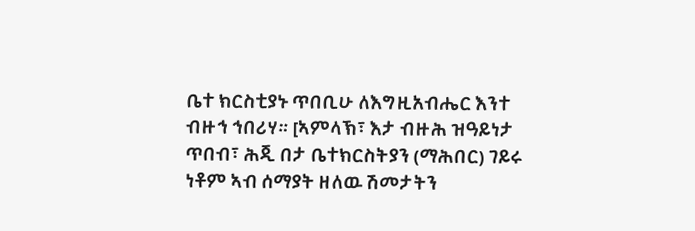ቤተ ክርስቲያኑ ጥበቢሁ ለእግዚአብሔር እንተ ብዙኅ ኅበሪሃ። [ኣምላኽ፣ እታ ብዙሕ ዝዓይነታ ጥበብ፣ ሕጂ በታ ቤተክርስትያን (ማሕበር) ገይሩ ነቶም ኣብ ሰማያት ዘለዉ ሽመታትን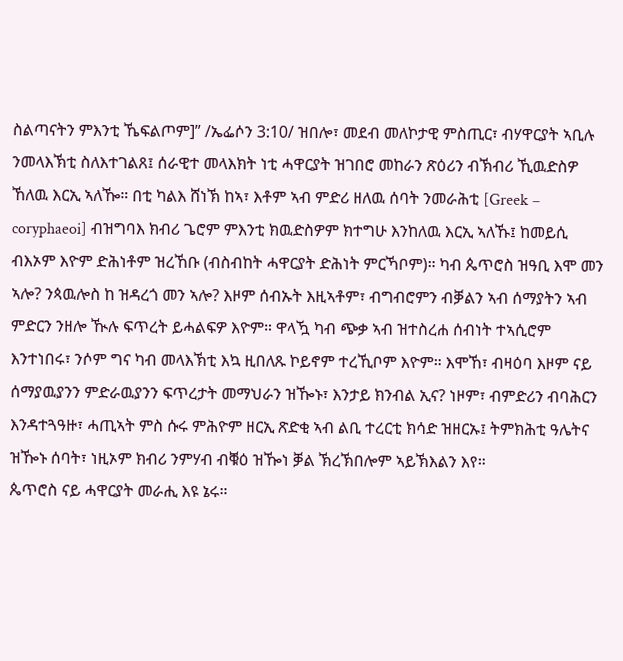ስልጣናትን ምእንቲ ኼፍልጦም]” /ኤፌሶን 3:10/ ዝበሎ፣ መደብ መለኮታዊ ምስጢር፣ ብሃዋርያት ኣቢሉ ንመላእኽቲ ስለእተገልጸ፤ ሰራዊተ መላእክት ነቲ ሓዋርያት ዝገበሮ መከራን ጽዕሪን ብኽብሪ ኺዉድስዎ ኸለዉ እርኢ ኣለዀ። በቲ ካልእ ሸነኽ ከኣ፣ እቶም ኣብ ምድሪ ዘለዉ ሰባት ንመራሕቲ [Greek – coryphaeoi] ብዝግባእ ክብሪ ጌሮም ምእንቲ ክዉድስዎም ክተግሁ እንከለዉ እርኢ ኣለኹ፤ ከመይሲ ብእኦም እዮም ድሕነቶም ዝረኸቡ (ብስብከት ሓዋርያት ድሕነት ምርኻቦም)። ካብ ጴጥሮስ ዝዓቢ እሞ መን ኣሎ? ንጳዉሎስ ከ ዝዳረጎ መን ኣሎ? እዞም ሰብኡት እዚኣቶም፣ ብግብሮምን ብቓልን ኣብ ሰማያትን ኣብ ምድርን ንዘሎ ዂሉ ፍጥረት ይሓልፍዎ እዮም። ዋላዃ ካብ ጭቃ ኣብ ዝተስረሐ ሰብነት ተኣሲሮም እንተነበሩ፣ ንሶም ግና ካብ መላእኽቲ እኳ ዚበለጹ ኮይኖም ተረኺቦም እዮም። እሞኸ፣ ብዛዕባ እዞም ናይ ሰማያዉያንን ምድራዉያንን ፍጥረታት መማህራን ዝዀኑ፣ እንታይ ክንብል ኢና? ነዞም፣ ብምድሪን ብባሕርን እንዳተጓዓዙ፣ ሓጢኣት ምስ ሱሩ ምሕዮም ዘርኢ ጽድቂ ኣብ ልቢ ተረርቲ ክሳድ ዝዘርኡ፤ ትምክሕቲ ዓሌትና ዝዀኑ ሰባት፣ ነዚኦም ክብሪ ንምሃብ ብቑዕ ዝዀነ ቓል ኽረኽበሎም ኣይኽእልን እየ።
ጴጥሮስ ናይ ሓዋርያት መራሒ እዩ ኔሩ።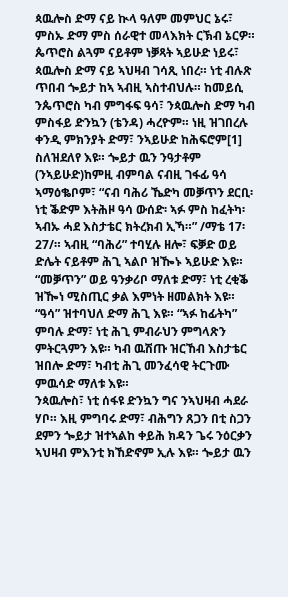ጳዉሎስ ድማ ናይ ኲላ ዓለም መምህር ኔሩ፣ ምስኡ ድማ ምስ ሰራዊተ መላእክት ርኽብ ኔርዎ። ጴጥሮስ ልጓም ናይቶም ነቓጻት ኣይሁድ ነይሩ፣ ጳዉሎስ ድማ ናይ ኣህዛብ ገሳጺ ነበረ። ነቲ ብሉጽ ጥበብ ጐይታ ከኣ ኣብዚ ኣስተብህሉ። ከመይሲ ንጴጥሮስ ካብ ምግፋፍ ዓሳ፣ ንጳዉሎስ ድማ ካብ ምስፋይ ድንኳን (ቴንዳ) ሓረዮም። ነዚ ዝገበረሉ ቀንዲ ምክንያት ድማ፣ ንኣይሁድ ከሕፍሮም[1] ስለዝደለየ እዩ። ጐይታ ዉን ንዓታቶም (ንኣይሁድ)ከምዚ ብምባል ናብዚ ገፋፊ ዓሳ ኣማዕቈቦም፣ “ናብ ባሕሪ ኼድካ መቓጥን ደርቢ፡ ነቲ ቕድም እትሕዞ ዓሳ ውሰድ፡ ኣፉ ምስ ከፈትካ፡ ኣብኡ ሓደ እስታቴር ክትረክብ ኢኻ።” /ማቴ 17፡27/። ኣብዚ “ባሕሪ” ተባሂሉ ዘሎ፣ ፍቓድ ወይ ድሌት ናይቶም ሕጊ ኣልቦ ዝዀኑ ኣይሁድ እዩ። “መቓጥን” ወይ ዓንቃሪቦ ማለቱ ድማ፣ ነቲ ረቂቕ ዝዀነ ሚስጢር ቃል እምነት ዘመልክት እዩ። “ዓሳ” ዝተባህለ ድማ ሕጊ እዩ። “ኣፉ ከፊትካ” ምባሉ ድማ፣ ነቲ ሕጊ ምብራህን ምግላጽን ምትርጓምን እዩ። ካብ ዉሽጡ ዝርኸብ እስታቴር ዝበሎ ድማ፣ ካብቲ ሕጊ መንፈሳዊ ትርጉሙ ምዉሳድ ማለቱ እዩ።
ንጳዉሎስ፣ ነቲ ሰፋዩ ድንኳን ግና ንኣህዛብ ሓደራ ሃቦ። እዚ ምግባሩ ድማ፣ ብሕግን ጸጋን በቲ ስጋን ደምን ጐይታ ዝተኣልከ ቀይሕ ክዳን ጌሩ ንዕርቃን ኣህዛብ ምእንቲ ክኸድኖም ኢሉ እዩ። ጐይታ ዉን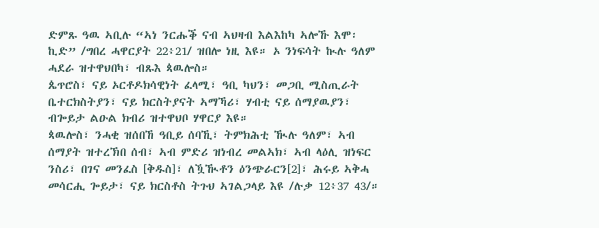ድምጹ ዓዉ ኣቢሉ “ኣነ ንርሑቕ ናብ ኣህዛብ እልእከካ ኣሎኹ እሞ፡ ኪድ” /ግበረ ሓዋርያት 22፥21/ ዝበሎ ነዚ እዩ። ኦ ንነፍሳት ኲሉ ዓለም ሓደራ ዝተዋህበካ፣ ብጹእ ጳዉሎስ።
ጴጥሮስ፣ ናይ ኦርቶዶክሳዊነት ፈላሚ፣ ዓቢ ካህን፣ መጋቢ ሚስጢራት ቤተርክስትያን፣ ናይ ክርስትያናት ኣማኻሪ፣ ሃብቲ ናይ ሰማያዉያን፣ ብጐይታ ልዑል ክብሪ ዝተዋህቦ ሃዋርያ እዩ።
ጳዉሎስ፣ ንሓቂ ዝሰበኸ ዓቢይ ሰባኺ፣ ትምክሕቲ ዂሉ ዓለም፣ ኣብ ሰማያት ዝተረኽበ ሰብ፣ ኣብ ምድሪ ዝነብረ መልኣክ፣ ኣብ ላዕሊ ዝነፍር ንስሪ፣ በገና መንፈስ [ቅዱስ]፣ ለዃዂቶን ዕንጭራርን[2]፣ ሕሩይ ኣቅሓ መሳርሒ ጐይታ፣ ናይ ክርስቶስ ትጉህ ኣገልጋላይ እዩ /ሉቃ 12፥37 43/።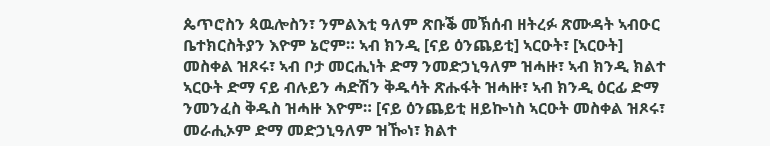ጴጥሮስን ጳዉሎስን፣ ንምልእቲ ዓለም ጽቡቕ መኽሰብ ዘትረፉ ጽሙዳት ኣብዑር ቤተክርስትያን እዮም ኔሮም። ኣብ ክንዲ [ናይ ዕንጨይቲ] ኣርዑት፣ [ኣርዑት] መስቀል ዝጾሩ፣ ኣብ ቦታ መርሒነት ድማ ንመድኃኒዓለም ዝሓዙ፣ ኣብ ክንዲ ክልተ ኣርዑት ድማ ናይ ብሉይን ሓድሽን ቅዱሳት ጽሑፋት ዝሓዙ፣ ኣብ ክንዲ ዕርፊ ድማ ንመንፈስ ቅዱስ ዝሓዙ እዮም። [ናይ ዕንጨይቲ ዘይኰነስ ኣርዑት መስቀል ዝጾሩ፣ መራሒኦም ድማ መድኃኒዓለም ዝዀነ፣ ክልተ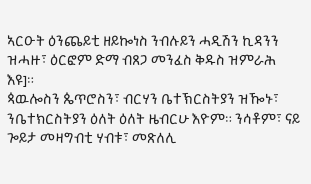ኣርዑት ዕንጨይቲ ዘይኰነስ ንብሉይን ሓዲሽን ኪዳንን ዝሓዙ፣ ዕርፎም ድማ ብጸጋ መንፈስ ቅዱስ ዝምራሕ እዩ]።
ጳዉሎስን ጴጥሮስን፣ ብርሃን ቤተኽርስትያን ዝዀኑ፣ ንቤተክርስትያን ዕለት ዕለት ዜብርሁ እዮም። ንሳቶም፣ ናይ ጐይታ መዛግብቲ ሃብቱ፣ መጽለሊ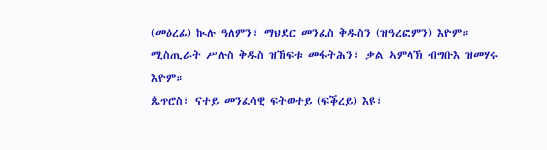(መዕረፊ) ኲሉ ዓለምን፣ ማህደር መንፈስ ቅዱስን (ዝዓረፎምን) እዮም። ሚስጢራት ሥሉስ ቅዱስ ዝኸፍቱ መፋትሕን፣ ቃል ኣምላኽ ብግቡእ ዝመሃሩ እዮም።
ጴጥሮስ፣ ናተይ መንፈሳዊ ፍትወተይ (ፍቕረይ) እዩ፣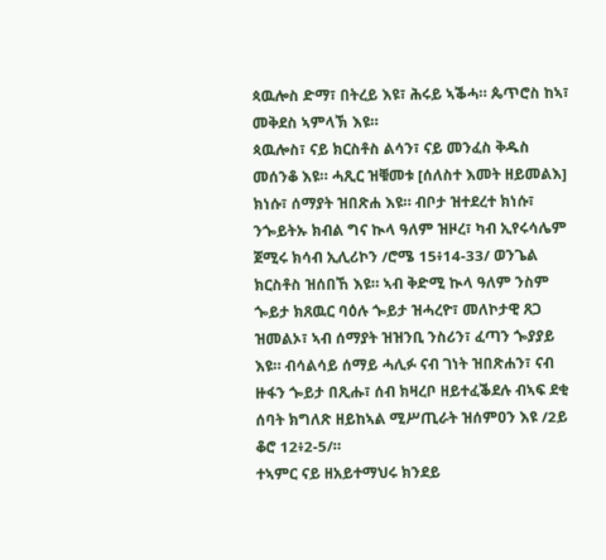ጳዉሎስ ድማ፣ በትረይ እዩ፣ ሕሩይ ኣቕሓ። ጴጥሮስ ከኣ፣ መቅደስ ኣምላኽ እዩ።
ጳዉሎስ፣ ናይ ክርስቶስ ልሳን፣ ናይ መንፈስ ቅዱስ መሰንቆ እዩ። ሓጺር ዝቑመቱ [ሰለስተ እመት ዘይመልእ] ክነሱ፣ ሰማያት ዝበጽሐ እዩ። ብቦታ ዝተደረተ ክነሱ፣ ንጐይትኡ ክብል ግና ኲላ ዓለም ዝዞረ፣ ካብ ኢየሩሳሌም ጀሚሩ ክሳብ ኢሊሪኮን /ሮሜ 15፥14-33/ ወንጌል ክርስቶስ ዝሰበኸ እዩ። ኣብ ቅድሚ ኲላ ዓለም ንስም ጐይታ ክጸዉር ባዕሉ ጐይታ ዝሓረዮ፣ መለኮታዊ ጸጋ ዝመልኦ፣ ኣብ ሰማያት ዝዝንቢ ንስሪን፣ ፈጣን ጐያያይ እዩ። ብሳልሳይ ሰማይ ሓሊፉ ናብ ገነት ዝበጽሐን፣ ናብ ዙፋን ጐይታ በጺሑ፣ ሰብ ክዛረቦ ዘይተፈቕደሉ ብኣፍ ደቂ ሰባት ክግለጽ ዘይከኣል ሚሥጢራት ዝሰምዐን እዩ /2ይ ቆሮ 12፥2-5/።
ተኣምር ናይ ዘአይተማህሩ ክንደይ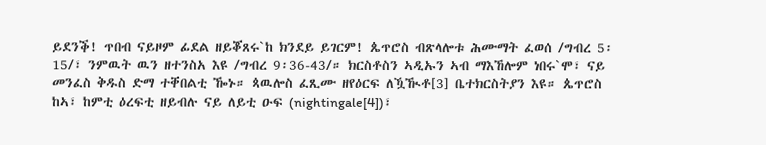ይደንቕ! ጥበብ ናይዞም ፊደል ዘይቖጸሩ`ከ ክንደይ ይገርም! ጴጥሮስ ብጽላሎቱ ሕሙማት ፈወሰ /ግብረ 5፡15/፣ ንምዉት ዉን ዘተንስአ እዩ /ግብረ 9፡36-43/። ክርስቶስን ኣዲኡን ኣብ ማእኸሎም ነበሩ`ሞ፣ ናይ መንፈስ ቅዱስ ድማ ተቐበልቲ ዀኑ። ጳዉሎስ ፈጺሙ ዘየዕርፍ ለዃዂቶ[3] ቤተክርስትያን እዩ። ጴጥሮስ ከኣ፣ ከምቲ ዕረፍቲ ዘይብሉ ናይ ለይቲ ዑፍ (nightingale[4])፣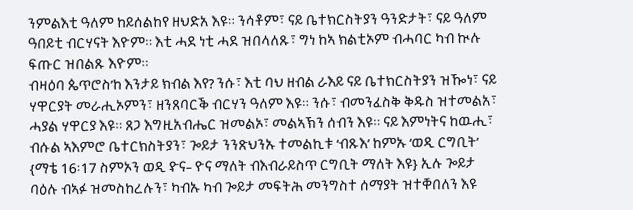ንምልእቲ ዓለም ከይሰልከየ ዘህድአ እዩ። ንሳቶም፣ ናይ ቤተክርስትያን ዓንድታት፣ ናይ ዓለም ዓበይቲ ብርሃናት እዮም። እቲ ሓደ ነቲ ሓደ ዝበላለጹ፣ ግነ ከኣ ክልቲኦም ብሓባር ካብ ኲሉ ፍጡር ዝበልጹ እዮም።
ብዛዕባ ጴጥሮስ’ከ እንታይ ክብል እየ? ንሱ፣ እቲ ባህ ዘብል ራእይ ናይ ቤተክርስትያን ዝዀነ፣ ናይ ሃዋርያት መራሒኦምን፣ ዘንጸባርቕ ብርሃን ዓለም እዩ። ንሱ፣ ብመንፈስቅ ቅዱስ ዝተመልአ፣ ሓያል ሃዋርያ እዩ። ጸጋ እግዚአብሔር ዝመልኦ፣ መልኣኽን ሰብን እዩ። ናይ እምነትና ከዉሒ፣ ብሱል ኣእምሮ ቤተርክስትያን፣ ጐይታ ንንጽህንኡ ተመልኪቱ ‘ብጹእ’ ከምኡ ‘ወዲ ርግቢት’ {ማቴ 16፡17 ስምኦን ወዲ ዯና– ዮና ማለት ብእብራይስጥ ርግቢት ማለት እዩ} ኢሉ ጐይታ ባዕሉ ብኣፉ ዝመስከረሉን፣ ካብኡ ካብ ጐይታ መፍትሕ መንግስተ ሰማያት ዝተቐበለን እዩ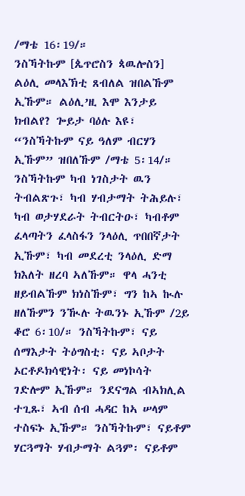/ማቴ 16፡19/።
ንስኻትኩም [ጴጥሮስን ጳዉሎስን] ልዕሊ መላእኽቲ ጸብለል ዝበልኹም ኢኹም። ልዕሊ’ዚ እሞ እንታይ ክብልየ? ጐይታ ባዕሉ እዩ፣ “ንስኻትኩም ናይ ዓለም ብርሃን ኢኹም” ዝበለኹም /ማቴ 5፡14/። ንስኻትኩም ካብ ነገስታት ዉን ትብልጽጉ፣ ካብ ሃብታማት ትሕይሉ፣ ካብ ወታሃደራት ትብርትዑ፣ ካብቶም ፈላጣትን ፈላስፋን ንላዕሊ ጥበበኛታት ኢኹም፣ ካብ መደረቲ ንላዕሊ ድማ ክእለት ዘረባ ኣለኹም። ዋላ ሓንቲ ዘይብልኹም ክነስኹም፣ ግን ከኣ ኲሉ ዘለኹምን ንዂሉ ትዉንኑ ኢኹም /2ይ ቆሮ 6፡10/። ንስኻትኩም፣ ናይ ሰማእታት ትዕግስቲ፡ ናይ ኣቦታት ኦርቶዶክሳዊነት፡ ናይ መነኮሳት ገድሎም ኢኹም። ንደናግል ብኣክሊል ተጊጹ፣ ኣብ ሰብ ሓዳር ከኣ ሠላም ተስፍኑ ኢኹም። ንስኻትኩም፣ ናይቶም ሃርጓማት ሃብታማት ልጓም፡ ናይቶም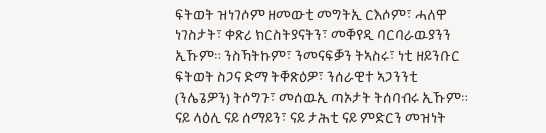ፍትወት ዝነገሶም ዘመውቲ መግትኢ ርእሶም፣ ሓለዋ ነገስታት፣ ቀጽሪ ክርስትያናትን፣ መቐየዲ ባርባራዉያንን ኢኹም። ንስኻትኩም፣ ንመናፍቓን ትኣስሩ፣ ነቲ ዘይንቡር ፍትወት ስጋና ድማ ትቐጽዕዎ፣ ንሰራዊተ ኣጋንንቲ (ንሌጌዎን) ትሶግጉ፣ መሰዉኢ ጣኦታት ትሰባብሩ ኢኹም። ናይ ላዕሊ ናይ ሰማይን፣ ናይ ታሕቲ ናይ ምድርን መዝነት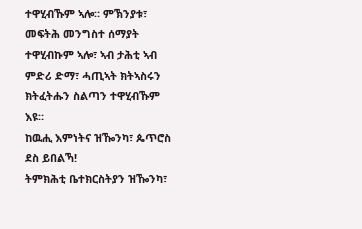ተዋሂብኹም ኣሎ። ምኽንያቱ፣ መፍትሕ መንግስተ ሰማያት ተዋሂብኩም ኣሎ፣ ኣብ ታሕቲ ኣብ ምድሪ ድማ፣ ሓጢኣት ክትኣስሩን ክትፈትሑን ስልጣን ተዋሂብኹም እዩ።
ከዉሒ እምነትና ዝዀንካ፣ ጴጥሮስ ደስ ይበልኻ!
ትምክሕቲ ቤተክርስትያን ዝዀንካ፣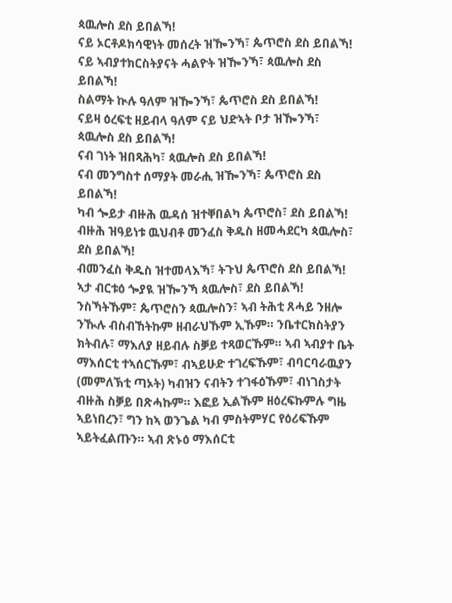ጳዉሎስ ደስ ይበልኻ!
ናይ ኦርቶዶክሳዊነት መሰረት ዝዀንኻ፣ ጴጥሮስ ደስ ይበልኻ!
ናይ ኣብያተክርስትያናት ሓልዮት ዝዀንኻ፣ ጳዉሎስ ደስ ይበልኻ!
ስልማት ኲሉ ዓለም ዝዀንኻ፣ ጴጥሮስ ደስ ይበልኻ!
ናይዛ ዕረፍቲ ዘይብላ ዓለም ናይ ህድኣት ቦታ ዝዀንኻ፣ ጳዉሎስ ደስ ይበልኻ!
ናብ ገነት ዝበጻሕካ፣ ጳዉሎስ ደስ ይበልኻ!
ናብ መንግስተ ሰማያት መራሒ ዝዀንኻ፣ ጴጥሮስ ደስ ይበልኻ!
ካብ ጐይታ ብዙሕ ዉዳሰ ዝተቐበልካ ጴጥሮስ፣ ደስ ይበልኻ!
ብዙሕ ዝዓይነቱ ዉህብቶ መንፈስ ቅዱስ ዘመሓደርካ ጳዉሎስ፣ ደስ ይበልኻ!
ብመንፈስ ቅዱስ ዝተመላእኻ፣ ትጉህ ጴጥሮስ ደስ ይበልኻ!
ኣታ ብርቱዕ ጐያዪ ዝዀንኻ ጳዉሎስ፣ ደስ ይበልኻ!
ንስኻትኹም፣ ጴጥሮስን ጳዉሎስን፣ ኣብ ትሕቲ ጸሓይ ንዘሎ ንዂሉ ብስብኸትኩም ዘብራህኹም ኢኹም። ንቤተርክስትያን ክትብሉ፣ ማእለያ ዘይብሉ ስቓይ ተጻወርኹም። ኣብ ኣብያተ ቤት ማእሰርቲ ተኣሰርኹም፣ ብኣይሁድ ተገረፍኹም፣ ብባርባራዉያን (መምለኽቲ ጣኦት) ካብዝን ናብትን ተገፋዕኹም፣ ብነገስታት ብዙሕ ስቓይ በጽሓኩም። እፎይ ኢልኹም ዘዕረፍኩምሉ ግዜ ኣይነበረን፣ ግን ከኣ ወንጌል ካብ ምስትምሃር የዕሪፍኹም ኣይትፈልጡን። ኣብ ጽኑዕ ማእሰርቲ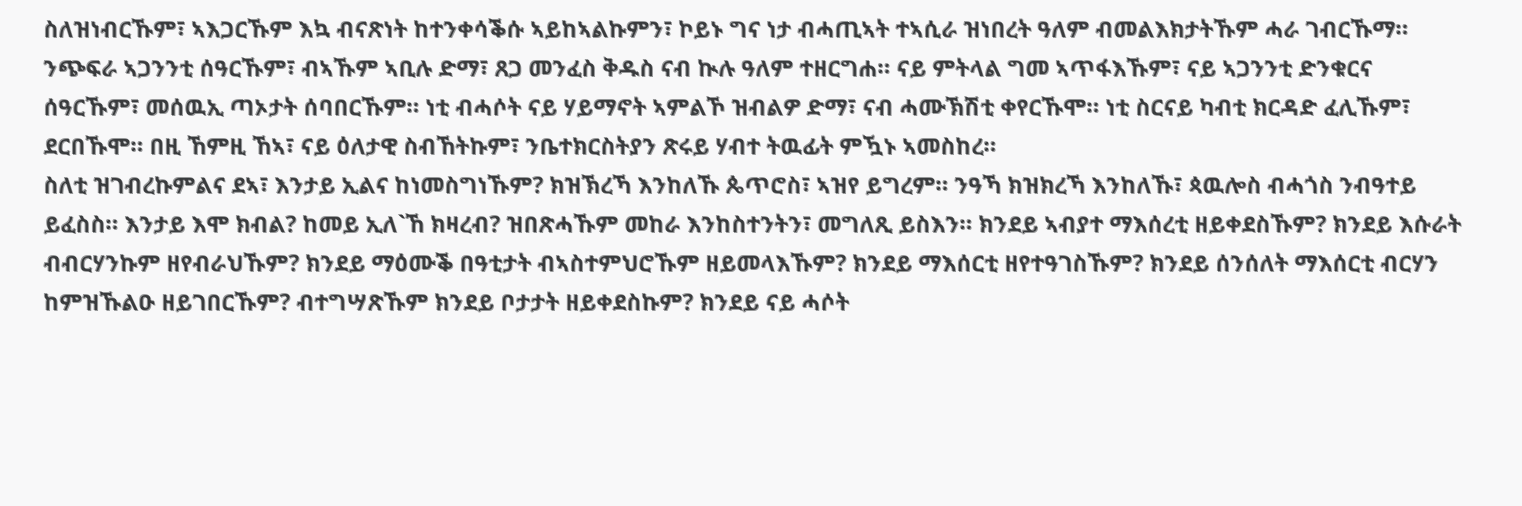ስለዝነብርኹም፣ ኣእጋርኹም እኳ ብናጽነት ከተንቀሳቕሱ ኣይከኣልኩምን፣ ኮይኑ ግና ነታ ብሓጢኣት ተኣሲራ ዝነበረት ዓለም ብመልእክታትኹም ሓራ ገብርኹማ። ንጭፍራ ኣጋንንቲ ሰዓርኹም፣ ብኣኹም ኣቢሉ ድማ፣ ጸጋ መንፈስ ቅዱስ ናብ ኲሉ ዓለም ተዘርግሐ። ናይ ምትላል ግመ ኣጥፋእኹም፣ ናይ ኣጋንንቲ ድንቁርና ሰዓርኹም፣ መሰዉኢ ጣኦታት ሰባበርኹም። ነቲ ብሓሶት ናይ ሃይማኖት ኣምልኾ ዝብልዎ ድማ፣ ናብ ሓሙኽሽቲ ቀየርኹሞ። ነቲ ስርናይ ካብቲ ክርዳድ ፈሊኹም፣ ደርበኹሞ። በዚ ኸምዚ ኸኣ፣ ናይ ዕለታዊ ስብኸትኩም፣ ንቤተክርስትያን ጽሩይ ሃብተ ትዉፊት ምዃኑ ኣመስከረ።
ስለቲ ዝገብረኩምልና ደኣ፣ እንታይ ኢልና ከነመስግነኹም? ክዝኽረኻ እንከለኹ ጴጥሮስ፣ ኣዝየ ይግረም። ንዓኻ ክዝክረኻ እንከለኹ፣ ጳዉሎስ ብሓጎስ ንብዓተይ ይፈስስ። እንታይ እሞ ክብል? ከመይ ኢለ`ኸ ክዛረብ? ዝበጽሓኹም መከራ እንከስተንትን፣ መግለጺ ይስእን። ክንደይ ኣብያተ ማእሰረቲ ዘይቀደስኹም? ክንደይ እሱራት ብብርሃንኩም ዘየብራህኹም? ክንደይ ማዕሙቕ በዓቲታት ብኣስተምህሮኹም ዘይመላእኹም? ክንደይ ማእሰርቲ ዘየተዓገስኹም? ክንደይ ሰንሰለት ማእሰርቲ ብርሃን ከምዝኹልዑ ዘይገበርኹም? ብተግሣጽኹም ክንደይ ቦታታት ዘይቀደስኩም? ክንደይ ናይ ሓሶት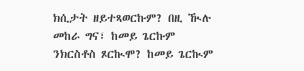ክሲታት ዘይተጻወርኩም? በዚ ዂሉ መከራ ግና፣ ከመይ ጌርኩም ንክርስቶስ ጾርኲሞ? ከመይ ጌርኲም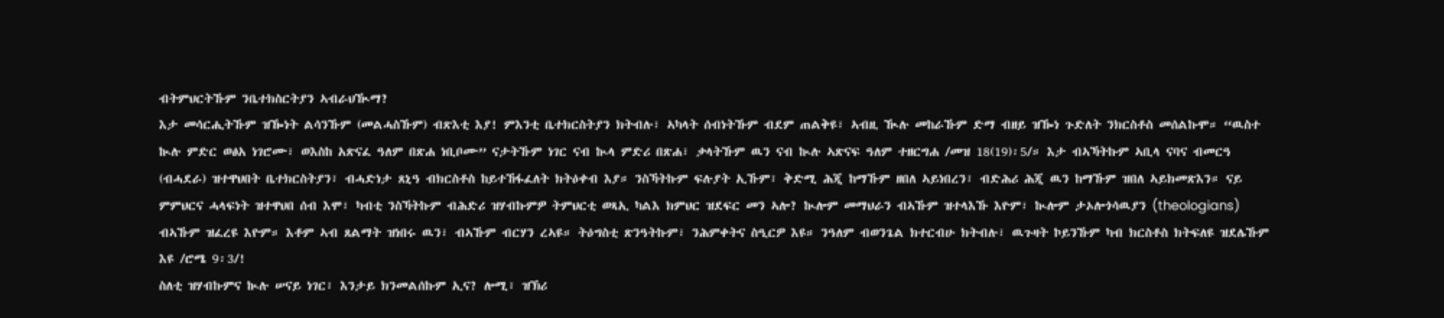ብትምህርትኹም ንቤተክስርትያን ኣብራህዂማ?
እታ መሳርሒትኹም ዝዀነት ልሳንኹም (መልሓስኹም) ብጽእቲ እያ! ምእንቲ ቤተክርስትያን ክትብሉ፣ ኣካላት ሰብነትኹም ብደም ጠልቅዩ፣ ኣብዚ ዂሉ መከራኹም ድማ ብዘይ ዝዀነ ጉድለት ንክርስቶስ መሰልኩሞ። “ዉስተ ኲሉ ምድር ወፅአ ነገሮሙ፣ ወእስከ አጽናፈ ዓለም በጽሐ ነቢቦሙ” ናታትኹም ነገር ናብ ኲላ ምድሪ በጽሐ፣ ቃላትኹም ዉን ናብ ኲሉ ኣጽናፍ ዓለም ተዘርግሐ /መዝ 18(19)፡5/። እታ ብኣኻትኩም ኣቢላ ናባና ብመርዓ (ብሓደራ) ዝተዋህበት ቤተክርስትያን፣ ብሓድነታ ጸኒዓ ብክርስቶስ ከይተኸፋፈለት ክትዕቀብ እያ። ንስኻትኩም ፍሉያት ኢኹም፣ ቅድሚ ሕጂ ከማኹም ዘበለ ኣይነበረን፣ ብድሕሪ ሕጂ ዉን ከማኹም ዝበለ ኣይክመጽእን። ናይ ምምህርና ሓላፍነት ዝተዋህበ ሰብ እሞ፣ ካብቲ ንስኻትኩም ብሕድሪ ዝሃብኩምዎ ትምህርቲ ወጻኢ ካልእ ክምህር ዝደፍር መን ኣሎ? ኲሎም መማህራን ብኣኹም ዝተላእኹ እዮም፣ ኲሎም ታኦሎጎሳዉያን (theologians) ብኣኹም ዝፈረዩ እዮም። እቶም ኣብ ጸልማት ዝነበሩ ዉን፣ ብኣኹም ብርሃን ረኣዩ። ትዕግስቲ ጽንዓትኩም፣ ንሕምቀትና ስዒርዎ እዩ። ንዓለም ብወንጌል ክተርብሁ ክትብሉ፣ ዉጉዛት ኮይንኹም ካብ ክርስቶስ ክትፍለዩ ዝደሌኹም እዩ /ሮሜ 9፡3/!
ስለቲ ዝሃብኩምና ኲሉ ሠናይ ነገር፣ እንታይ ክንመልሰኩም ኢና? ሎሚ፣ ዝኽሪ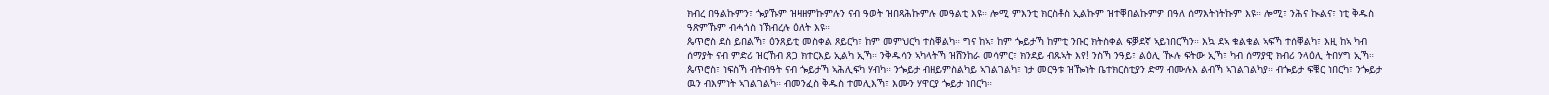ክብረ በዓልኩምን፣ ጐያኹም ዝዛዘምኩምሉን ናብ ዓወት ዝበጻሕኩምሉ መዓልቲ እዩ። ሎሚ ምእንቲ ክርስቶስ ኢልኩም ዝተቐበልኩምዎ በዓለ ሰማእትነትኩም እዩ። ሎሚ፣ ንሕና ኲልና፣ ነቲ ቅዱስ ዓጽምኹም ብሓጎስ ነኽብረሉ ዕለት እዩ።
ጴጥሮስ ደስ ይበልኻ፣ ዕንጸይቲ መስቀል ጾይርካ፣ ከም መምህርካ ተስቐልካ። ግና ከኣ፣ ከም ጐይታኻ ከምቲ ንቡር ክትስቀል ፍቓደኛ ኣይነበርኻን። እኳ ደኣ ቁልቁል ኣፍኻ ተሰቐልካ፣ እዚ ከኣ ካብ ሰማያት ናብ ምድሪ ዝርኸብ ጸጋ ክተርእይ ኢልካ ኢኻ። ንቅዱሳን ኣካላትኻ ዝሸንከራ መሳምር፣ ክንደይ ብጹኣት እየ! ንስኻ ንዓይ፣ ልዕሊ ዂሉ ፍትው ኢኻ፣ ካብ ሰማያዊ ክብሪ ንላዕሊ ትበሃግ ኢኻ። ጴጥሮስ፣ ነፍስኻ ብትብዓት ናብ ጐይታኻ ኣሕሊፍካ ሃብካ። ንጐይታ ብዘይምስልካይ ኣገልገልካ፣ ነታ መርዓቱ ዝዀነት ቤተክርስቲያን ድማ ብሙሉእ ልብኻ ኣገልገልካያ። ብጐይታ ፍቑር ነበርካ፣ ንጐይታ ዉን ብእምነት ኣገልገልካ። ብመንፈስ ቅዱስ ተመሊእኻ፣ እሙን ሃዋርያ ጐይታ ነበርካ።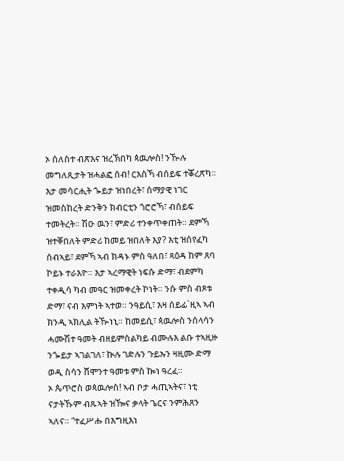ኦ ሰለስተ ብጽእና ዝረኽበካ ጳዉሎስ! ንዂሉ መግለጺታት ዝሓልፎ ሰብ! ርእስኻ ብሰይፍ ተቖረጽካ። እታ መሳርሒት ጐይታ ዝነበረት፣ ሰማያዊ ነገር ዝመስከረት ድንቅን ክብርቲን ጎሮሮኻ፣ ብሰይፍ ተመትረት። ሽዑ ዉን፣ ምድሪ ተንቀጥቀጠት። ደምኻ ዝተቐበለት ምድሪ ከመይ ዝበለት እያ? እቲ ዝሰየፈካ ሰብኣይ፣ ደምኻ ኣብ ክዳኑ ምስ ዓለበ፣ ጻዕዳ ከም ጸባ ኮይኑ ተራእዮ። እታ ኣረማዊት ነፍሱ ድማ፣ ብደምካ ተቀዲሳ ካብ መዓር ዝመቀረት ኮነት። ንሱ ምስ ብጾቱ ድማ፣ ናብ እምነት ኣተወ። ንዓይሲ፣ እዛ ሰይፊ`ዚኣ ኣብ ክንዲ ኣክሊል ትዂነኒ። ከመይሲ፣ ጳዉሎስ ንሰላሳን ሓሙሽተ ዓመት ብዘይምስልካይ ብሙሉእ ልቡ ተኣዚዙ ንጐይታ ኣገልገለ፣ ኲሉ ገድሉን ጉይኡን ዛዚሙ ድማ ወዲ ስሳን ሸሞንተ ዓመቱ ምስ ኰነ ዓረፈ።
ኦ ጴጥሮስ ወጳዉሎስ! ኣብ ቦታ ሓጢኣትና፣ ነቲ ናታትኹም ብጹኣት ዝዀና ቃላት ጌርና ንምሕጸን ኣለና። “ተፈሥሑ በእግዚእነ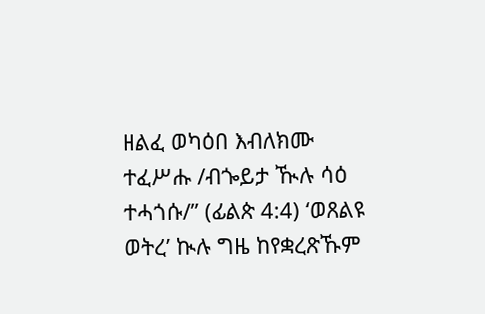ዘልፈ ወካዕበ እብለክሙ ተፈሥሑ /ብጐይታ ዂሉ ሳዕ ተሓጎሱ/” (ፊልጵ 4:4) ‘ወጸልዩ ወትረ’ ኲሉ ግዜ ከየቋረጽኹም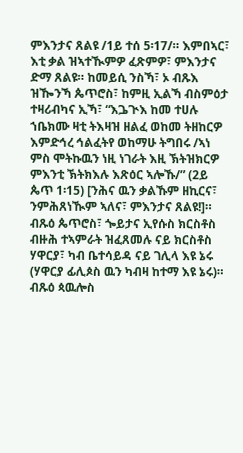ምእንታና ጸልዩ /1ይ ተሰ 5፡17/። እምበኣር፣ እቲ ቃል ዝኣተዂምዎ ፈጽምዎ፣ ምእንታና ድማ ጸልዩ። ከመይሲ ንስኻ፣ ኦ ብጹእ ዝዀንኻ ጴጥሮስ፣ ከምዚ ኢልኻ ብስምዕታ ተዛሪብካና ኢኻ፣ “እጔጒእ ከመ ተሀሉ ኀቤክሙ ዛቲ ትእዛዝ ዘልፈ ወከመ ትዘከርዎ እምድኅረ ኅልፈትየ ወከማሁ ትግበሩ /ኣነ ምስ ሞትኩዉን ነዚ ነገራት እዚ ኽትዝክርዎ ምእንቲ ኽትክእሉ እጽዕር ኣሎኹ/” (2ይ ጴጥ 1፡15) [ንሕና ዉን ቃልኹም ዘኪርና፣ ንምሕጸነዂም ኣለና፣ ምእንታና ጸልዩ!]።
ብጹዕ ጴጥሮስ፣ ጐይታና ኢየሱስ ክርስቶስ ብዙሕ ተኣምራት ዝፈጸመሉ ናይ ክርስቶስ ሃዋርያ፣ ካብ ቤተሳይዳ ናይ ገሊላ እዩ ኔሩ (ሃዋርያ ፊሊጶስ ዉን ካብዛ ከተማ እዩ ኔሩ)። ብጹዕ ጳዉሎስ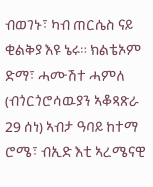ብወገኑ፣ ካብ ጠርሴስ ናይ ቂልቅያ እዩ ኔሩ። ክልቴኦም ድማ፣ ሓሙሽተ ሓምለ (ብጎርጎሮሳዉያን ኣቆጻጽራ 29 ሰነ) ኣብታ ዓባይ ከተማ ሮሜ፣ ብኢድ እቲ ኣረሜናዊ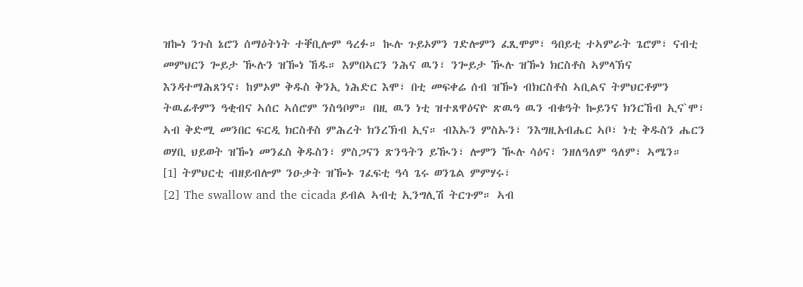ዝኰነ ንጉስ ኔሮን ሰማዕትነት ተቐቢሎም ዓረፉ። ኲሉ ጉይኦምን ገድሎምን ፈጺሞም፣ ዓበይቲ ተኣምራት ጌሮም፣ ናብቲ መምህርን ጐይታ ዂሉን ዝዀነ ኸዱ። እምበኣርን ንሕና ዉን፣ ንጐይታ ዂሉ ዝዀነ ክርስቶስ ኣምላኽና እንዳተማሕጸንና፣ ከምኦም ቅዱስ ቅንኢ ነሕድር እሞ፣ በቲ መፍቀሬ ሰብ ዝዀነ ብክርስቶስ ኣቢልና ትምህርቶምን ትዉፊቶምን ዓቂብና ኣሰር ኣሰሮም ንስዓቦም። በዚ ዉን ነቲ ዝተጸዋዕናዮ ጽዉዓ ዉን ብቁዓት ኰይንና ክንርኸብ ኢና`ሞ፣ ኣብ ቅድሚ መንበር ፍርዲ ክርስቶስ ምሕረት ክንረኽብ ኢና። ብእኡን ምስኡን፣ ንእግዚአብሔር ኣቦ፣ ነቲ ቅዱስን ሔርን ወሃቢ ህይወት ዝዀነ መንፈስ ቅዱስን፣ ምስጋናን ጽንዓትን ይዂን፣ ሎምን ዂሉ ሳዕና፣ ንዘለዓለም ዓለም፣ ኣሜን።
[1] ትምህርቲ ብዘይብሎም ንዑቃት ዝዀኑ ገፈፍቲ ዓሳ ጌሩ ወንጌል ምምሃሩ፣
[2] The swallow and the cicada ይብል ኣብቲ ኢንግሊሽ ትርጉም። ኣብ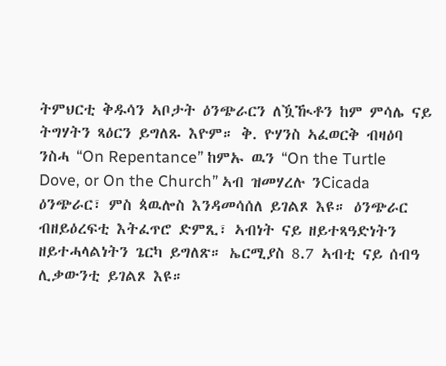ትምህርቲ ቅዱሳን ኣቦታት ዕንጭራርን ለዃዂቶን ከም ምሳሌ ናይ ትግሃትን ጻዕርን ይግለጹ እዮም። ቅ. ዮሃንስ ኣፈወርቅ ብዛዕባ ንስሓ “On Repentance” ከምኡ ዉን “On the Turtle Dove, or On the Church” ኣብ ዝመሃረሉ ንCicada ዕንጭራር፣ ምስ ጳዉሎስ እንዳመሳሰለ ይገልጾ እዩ። ዕንጭራር ብዘይዕረፍቲ እትፈጥሮ ድምጺ፣ ኣብነት ናይ ዘይተጻዓድነትን ዘይተሓላልነትን ጌርካ ይግለጽ። ኤርሚያስ 8.7 ኣብቲ ናይ ሰብዓ ሊቃውንቲ ይገልጾ እዩ።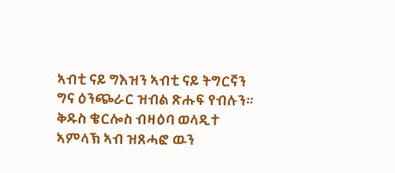ኣብቲ ናይ ግእዝን ኣብቲ ናይ ትግርኛን ግና ዕንጭራር ዝብል ጽሑፍ የብሉን። ቅዱስ ቄርሎስ ብዛዕባ ወላዲተ ኣምላኽ ኣብ ዝጸሓፎ ዉን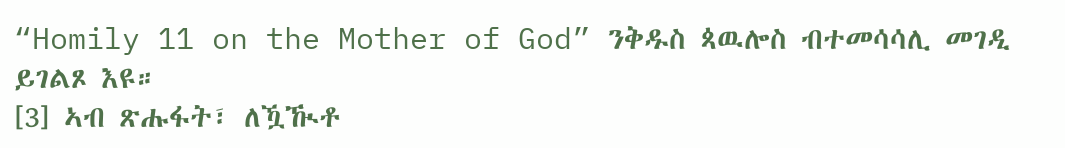“Homily 11 on the Mother of God” ንቅዱስ ጳዉሎስ ብተመሳሳሊ መገዲ ይገልጾ እዩ።
[3] ኣብ ጽሑፋት፣ ለዃዂቶ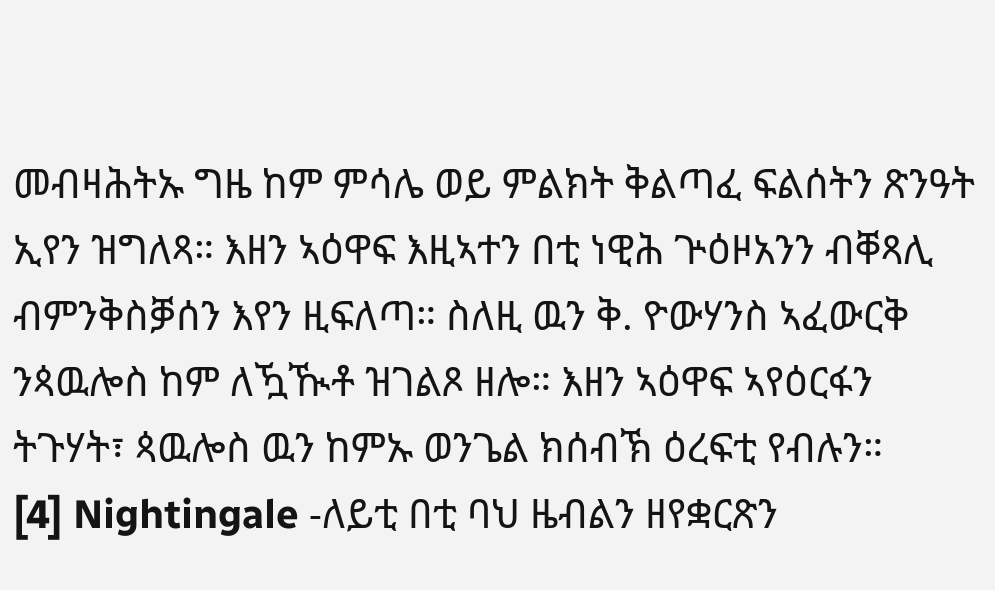መብዛሕትኡ ግዜ ከም ምሳሌ ወይ ምልክት ቅልጣፈ ፍልሰትን ጽንዓት ኢየን ዝግለጻ። እዘን ኣዕዋፍ እዚኣተን በቲ ነዊሕ ጕዕዞአንን ብቐጻሊ ብምንቅስቓሰን እየን ዚፍለጣ። ስለዚ ዉን ቅ. ዮውሃንስ ኣፈውርቅ ንጳዉሎስ ከም ለዃዂቶ ዝገልጾ ዘሎ። እዘን ኣዕዋፍ ኣየዕርፋን ትጉሃት፣ ጳዉሎስ ዉን ከምኡ ወንጌል ክሰብኽ ዕረፍቲ የብሉን።
[4] Nightingale -ለይቲ በቲ ባህ ዜብልን ዘየቋርጽን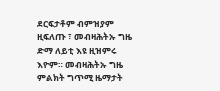ደርፍታቶም ብምዝያም ዚፍለጡ ፣ መብዛሕትኡ ግዜ ድማ ለይቲ እዩ ዚዝምሩ እዮም። መብዛሕትኡ ግዜ ምልክት ግጥሚ ዜማታት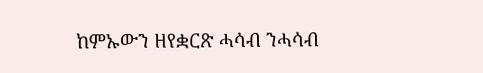ከምኡውን ዘየቋርጽ ሓሳብ ንሓሳብ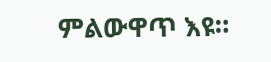ምልውዋጥ እዩ።